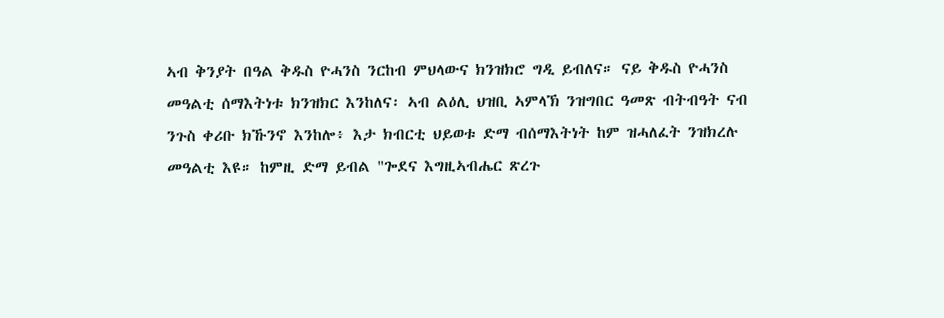ኣብ ቅንያት በዓል ቅዱስ ዮሓንስ ንርከብ ምህላውና ክንዝክሮ ግዲ ይብለና። ናይ ቅዱስ ዮሓንስ መዓልቲ ሰማእትነቱ ክንዝክር እንከለና፡ ኣብ ልዕሊ ህዝቢ ኣምላኽ ንዝግበር ዓመጽ ብትብዓት ናብ ንጉስ ቀሪቡ ክኹንኖ እንከሎ፥ እታ ክብርቲ ህይወቱ ድማ ብሰማእትነት ከም ዝሓለፈት ንዝክረሉ መዓልቲ እዩ። ከምዚ ድማ ይብል "ጐደና እግዚኣብሔር ጽረጉ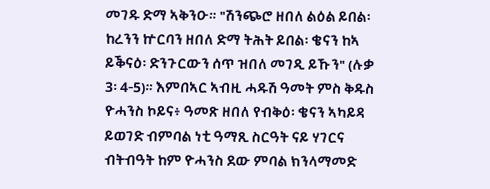መገዱ ድማ ኣቅንዑ። "ሽንጭሮ ዘበለ ልዕል ይበል፡ ከረንን ኵርባን ዘበለ ድማ ትሕት ይበል፡ ቄናን ከኣ ይቕናዕ፡ ድንጉርውን ሰጥ ዝበለ መገዲ ይኹን" (ሉቃ 3፡ 4-5)። እምበኣር ኣብዚ ሓዱሽ ዓመት ምስ ቅዱስ ዮሓንስ ኮይና፥ ዓመጽ ዘበለ የብቅዕ፡ ቄናን ኣካይዳ ይወገድ ብምባል ነቲ ዓማጺ ስርዓት ናይ ሃገርና ብትብዓት ከም ዮሓንስ ደው ምባል ክንላማመድ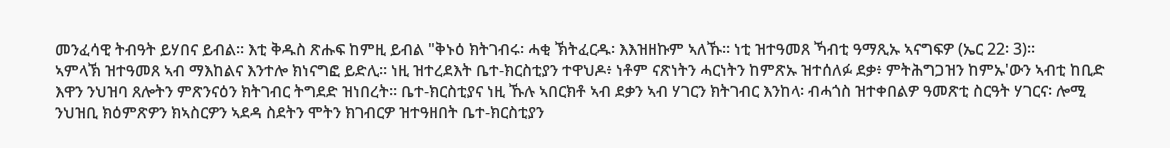መንፈሳዊ ትብዓት ይሃበና ይብል። እቲ ቅዱስ ጽሑፍ ከምዚ ይብል "ቅኑዕ ክትገብሩ፡ ሓቂ ኽትፈርዱ፡ እእዝዘኩም ኣለኹ። ነቲ ዝተዓመጸ ኻብቲ ዓማጺኡ ኣናግፍዎ (ኤር 22፡ 3)።
ኣምላኽ ዝተዓመጸ ኣብ ማእከልና እንተሎ ክነናግፎ ይድሊ። ነዚ ዝተረደእት ቤተ-ክርስቲያን ተዋህዶ፥ ነቶም ናጽነትን ሓርነትን ከምጽኡ ዝተሰለፉ ደቃ፥ ምትሕግጋዝን ከምኡ'ውን ኣብቲ ከቢድ እዋን ንህዝባ ጸሎትን ምጽንናዕን ክትገብር ትግደድ ዝነበረት። ቤተ-ክርስቲያና ነዚ ኹሉ ኣበርክቶ ኣብ ደቃን ኣብ ሃገርን ክትገብር እንከላ፡ ብሓጎስ ዝተቀበልዎ ዓመጽቲ ስርዓት ሃገርና፡ ሎሚ ንህዝቢ ክዕምጽዎን ክኣስርዎን ኣደዳ ስደትን ሞትን ክገብርዎ ዝተዓዘበት ቤተ-ክርስቲያን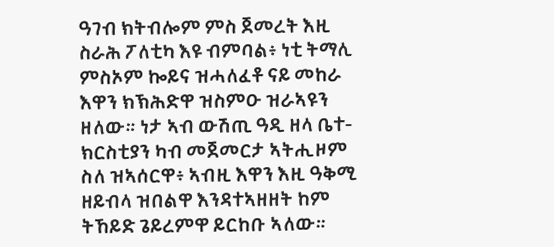ዓገብ ክትብሎም ምስ ጀመረት እዚ ስራሕ ፖለቲካ እዩ ብምባል፥ ነቲ ትማሊ ምስኦም ኰይና ዝሓለፈቶ ናይ መከራ እዋን ክኽሕድዋ ዝስምዑ ዝራኣዩን ዘለው። ነታ ኣብ ውሽጢ ዓዲ ዘላ ቤተ-ክርስቲያን ካብ መጀመርታ ኣትሒዞም ስለ ዝኣሰርዋ፥ ኣብዚ እዋን እዚ ዓቅሚ ዘይብላ ዝበልዋ እንዳተኣዘዘት ከም ትኸይድ ጌይረምዋ ይርከቡ ኣለው።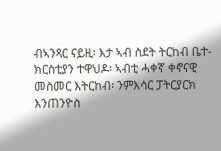ብኣንጻር ናይዚ፡ እታ ኣብ ስደት ትርከብ ቤተ-ክርስቲያን ተዋህዶ፡ ኣብቲ ሓቀኛ ቀኖናዊ መስመር እትርከብ፡ ንምእሳር ፓትርያርክ እንጠንዮስ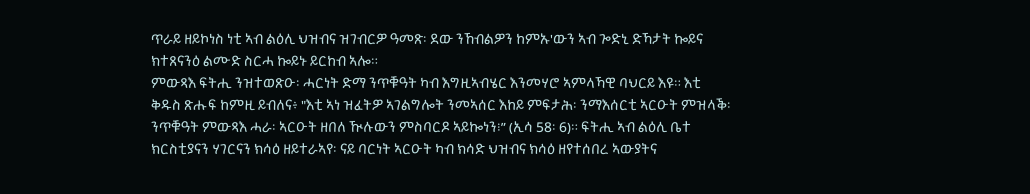ጥራይ ዘይኮነስ ነቲ ኣብ ልዕሊ ህዝብና ዝገብርዎ ዓመጽ፡ ደው ንኸብልዎን ከምኡ'ውን ኣብ ጐድኒ ድኻታት ኰይና ክተጸናንዕ ልሙድ ስርሓ ኰይኑ ይርከብ ኣሎ።
ምውጻእ ፍትሒ ንዝተወጽዑ፡ ሓርነት ድማ ንጥቑዓት ካብ እግዚኣብሄር እንመሃሮ ኣምላኻዊ ባህርይ እዩ። እቲ ቅዱስ ጽሑፍ ከምዚ ይብለና፥ "እቲ ኣነ ዝፈትዎ ኣገልግሎት ንመኣሰር እከይ ምፍታሕ፡ ንማእሰርቲ ኣርዑት ምዝላቕ፡ ንጥቑዓት ምውጻእ ሓራ፡ ኣርዑት ዘበለ ዂሉውን ምስባርዶ ኣይኰነን፧” (ኢሳ 58፡ 6)። ፍትሒ ኣብ ልዕሊ ቤተ ክርስቲያናን ሃገርናን ክሳዕ ዘይተራኣየ፡ ናይ ባርነት ኣርዑት ካብ ክሳድ ህዝብና ክሳዕ ዘየተሰበረ ኣውያትና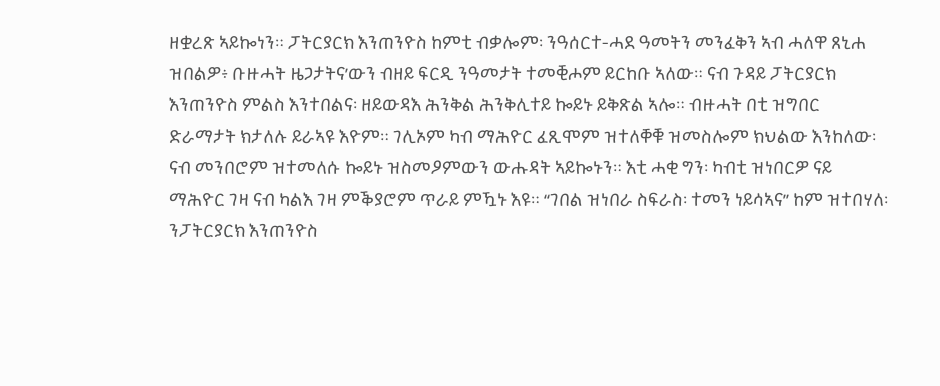ዘቋረጽ ኣይኰነን። ፓትርያርክ እንጠንዮስ ከምቲ ብቃሎም፡ ንዓሰርተ-ሓደ ዓመትን መንፈቅን ኣብ ሓለዋ ጸኒሐ ዝበልዎ፥ ቡዙሓት ዜጋታትና’ውን ብዘይ ፍርዲ ንዓመታት ተመቒሖም ይርከቡ ኣለው። ናብ ጉዳይ ፓትርያርክ እንጠንዮስ ምልስ እንተበልና፡ ዘይውዳእ ሕንቅል ሕንቅሊተይ ኰይኑ ይቅጽል ኣሎ። ብዙሓት በቲ ዝግበር ድራማታት ክታለሉ ይራኣዩ እዮም። ገሊኦም ካብ ማሕዮር ፈጺሞም ዝተለቐቑ ዝመስሎም ክህልው እንከለው፡ ናብ መንበሮም ዝተመለሱ ኰይኑ ዝስመዖምውን ውሑዳት ኣይኰኑን። እቲ ሓቂ ግን፡ ካብቲ ዝነበርዎ ናይ ማሕዮር ገዛ ናብ ካልእ ገዛ ምቕያሮም ጥራይ ምዃኑ እዩ። “ገበል ዝነበራ ስፍራስ፡ ተመን ነይሳኣና” ከም ዝተበሃለ፡ ንፓትርያርክ እንጠንዮስ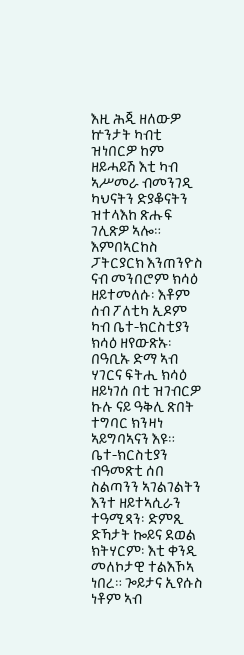እዚ ሕጂ ዘለውዎ ኵንታት ካብቲ ዝነበርዎ ከም ዘይሓይሽ እቲ ካብ ኣሥመራ ብመንገዲ ካህናትን ድያቆናትን ዝተላእከ ጽሑፍ ገሊጽዎ ኣሎ። እምበኣርከስ ፓትርያርክ እንጠንዮስ ናብ መንበሮም ክሳዕ ዘይተመለሱ፡ እቶም ሰብ ፖለቲካ ኢዶም ካብ ቤተ-ክርስቲያን ክሳዕ ዘየውጽኡ፡ በዓቢኡ ድማ ኣብ ሃገርና ፍትሒ ክሳዕ ዘይነገሰ በቲ ዝገብርዎ ኩሉ ናይ ዓቅሊ ጽበት ተግባር ክንዛነ ኣይግባኣናን እዩ።
ቤተ-ክርስቲያን ብዓመጽቲ ሰበ ስልጣንን ኣገልገልትን እንተ ዘይተኣሲራን ተዓሚጻን፡ ድምጺ ድኻታት ኰይና ደወል ክትሃርም፡ እቲ ቀንዲ መለኮታዊ ተልእኾኣ ነበረ። ጐይታና ኢየሱስ ነቶም ኣብ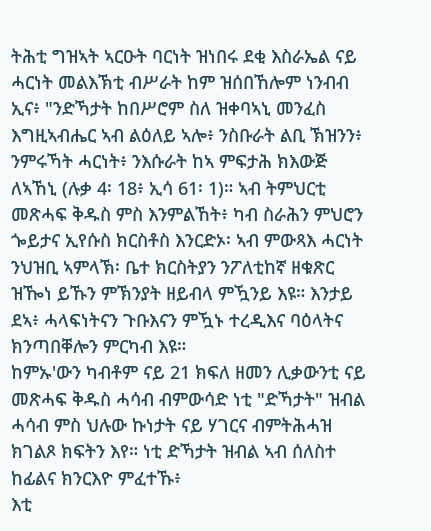ትሕቲ ግዝኣት ኣርዑት ባርነት ዝነበሩ ደቂ እስራኤል ናይ ሓርነት መልእኽቲ ብሥራት ከም ዝሰበኸሎም ነንብብ ኢና፥ "ንድኻታት ከበሥሮም ስለ ዝቀባኣኒ መንፈስ እግዚኣብሔር ኣብ ልዕለይ ኣሎ፥ ንስቡራት ልቢ ኽዝንን፥ ንምሩኻት ሓርነት፥ ንእሱራት ከኣ ምፍታሕ ክእውጅ ለኣኸኒ (ሉቃ 4፡ 18፥ ኢሳ 61፡ 1)። ኣብ ትምህርቲ መጽሓፍ ቅዱስ ምስ እንምልኸት፥ ካብ ስራሕን ምህሮን ጐይታና ኢየሱስ ክርስቶስ እንርድኦ፡ ኣብ ምውጻእ ሓርነት ንህዝቢ ኣምላኽ፡ ቤተ ክርስትያን ንፖለቲከኛ ዘቁጽር ዝዀነ ይኹን ምኽንያት ዘይብላ ምዃንይ እዩ። እንታይ ደኣ፥ ሓላፍነትናን ጉቡእናን ምዃኑ ተረዲእና ባዕላትና ክንጣበቐሎን ምርካብ እዩ።
ከምኡ'ውን ካብቶም ናይ 21 ክፍለ ዘመን ሊቃውንቲ ናይ መጽሓፍ ቅዱስ ሓሳብ ብምውሳድ ነቲ "ድኻታት" ዝብል ሓሳብ ምስ ህሉው ኩነታት ናይ ሃገርና ብምትሕሓዝ ክገልጾ ክፍትን እየ። ነቲ ድኻታት ዝብል ኣብ ሰለስተ ከፊልና ክንርእዮ ምፈተኹ፥
እቲ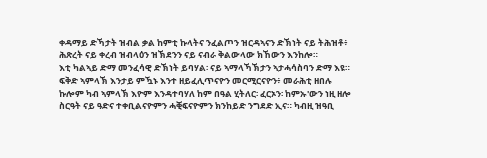ቀዳማይ ድኻታት ዝብል ቃል ከምቲ ኩላትና ንፈልጦን ዝርዳኣናን ድኽነት ናይ ትሕዝቶ፥ ሕጽረት ናይ ቀረብ ዝብላዕን ዝኽደንን ናይ ናብራ ቅልውላው ክኸውን እንከሎ።
እቲ ካልኣይ ድማ መንፈሳዊ ድኽነት ይባሃል፡ ናይ ኣማላኻኽታን ኣታሓሳስባን ድማ እዩ። ፍቅድ ኣምላኽ እንታይ ምዃኑ እንተ ዘይፈሊጥናዮን መርሚርናዮን፥ መራሕቲ ዘበሉ ኩሎም ካብ ኣምላኽ እዮም እንዳተባሃለ ከም በዓል ሂትለር፡ ፈርኦን፡ ከምኡ'ውን ነዚ ዘሎ ስርዓት ናይ ዓድና ተቀቢልናዮምን ሓቒፍናዮምን ክንከይድ ንግደድ ኢና። ካብዚ ዝዓቢ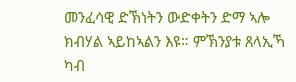መንፈሳዊ ድኽነትን ውድቀትን ድማ ኣሎ ክብሃል ኣይከኣልን እዩ። ምኽንያቱ ጸላኢኻ ካብ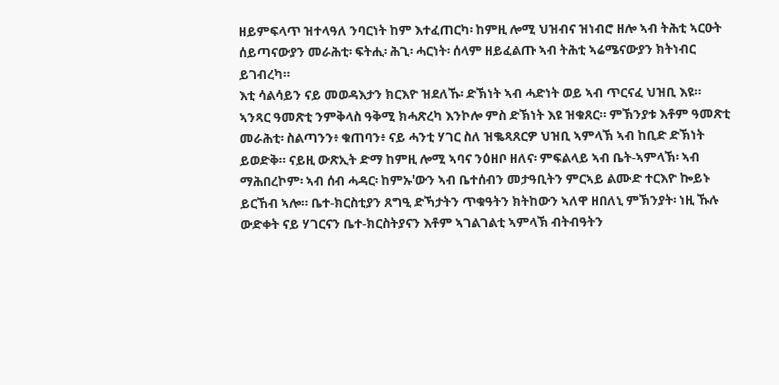ዘይምፍላጥ ዝተላዓለ ንባርነት ከም እተፈጠርካ፡ ከምዚ ሎሚ ህዝብና ዝነብሮ ዘሎ ኣብ ትሕቲ ኣርዑት ሰይጣናውያን መራሕቲ፡ ፍትሒ፡ ሕጊ፡ ሓርነት፡ ሰላም ዘይፈልጡ ኣብ ትሕቲ ኣሬሜናውያን ክትነብር ይገብረካ።
እቲ ሳልሳይን ናይ መወዳእታን ክርእዮ ዝደለኹ፡ ድኽነት ኣብ ሓድነት ወይ ኣብ ጥርናፈ ህዝቢ እዩ። ኣንጻር ዓመጽቲ ንምቅላስ ዓቅሚ ክሓጽረካ እንኮሎ ምስ ድኽነት እዩ ዝቁጸር። ምኽንያቱ እቶም ዓመጽቲ መራሕቲ፡ ስልጣንን፥ ቁጠባን፥ ናይ ሓንቲ ሃገር ስለ ዝቈጻጸርዎ ህዝቢ ኣምላኽ ኣብ ከቢድ ድኽነት ይወድቅ። ናይዚ ውጽኢት ድማ ከምዚ ሎሚ ኣባና ንዕዘቦ ዘለና፡ ምፍልላይ ኣብ ቤት-ኣምላኽ፡ ኣብ ማሕበረኮም፡ ኣብ ሰብ ሓዳር፡ ከምኡ'ውን ኣብ ቤተሰብን መታዓቢትን ምርኣይ ልሙድ ተርእዮ ኰይኑ ይርኸብ ኣሎ። ቤተ-ክርስቲያን ጸግዒ ድኻታትን ጥቁዓትን ክትከውን ኣለዋ ዘበለኒ ምኽንያት፡ ነዚ ኹሉ ውድቀት ናይ ሃገርናን ቤተ-ክርስትያናን እቶም ኣገልገልቲ ኣምላኽ ብትብዓትን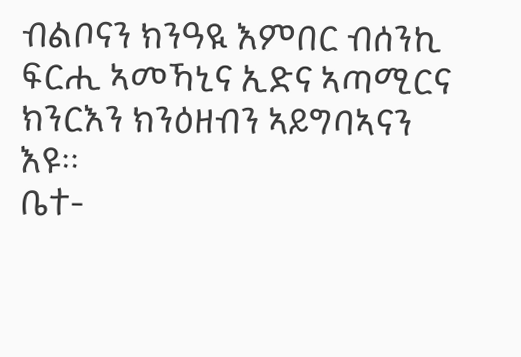ብልቦናን ክንዓዪ እምበር ብሰንኪ ፍርሒ ኣመኻኒና ኢድና ኣጣሚርና ክንርእን ክንዕዘብን ኣይግባኣናን እዩ።
ቤተ-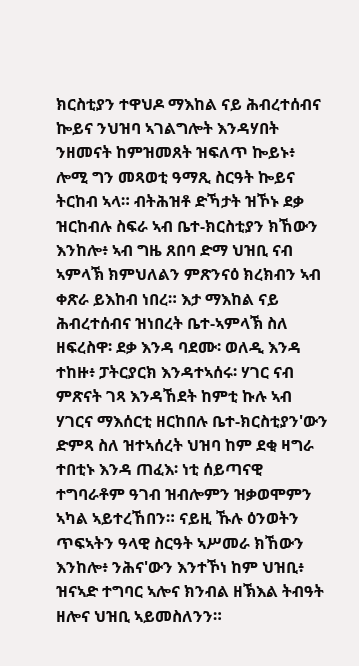ክርስቲያን ተዋህዶ ማእከል ናይ ሕብረተሰብና ኰይና ንህዝባ ኣገልግሎት እንዳሃበት ንዘመናት ከምዝመጸት ዝፍለጥ ኰይኑ፥ ሎሚ ግን መጻወቲ ዓማጺ ስርዓት ኰይና ትርከብ ኣላ። ብትሕዝቶ ድኻታት ዝኾኑ ደቃ ዝርከብሉ ስፍራ ኣብ ቤተ-ክርስቲያን ክኸውን እንከሎ፥ ኣብ ግዜ ጸበባ ድማ ህዝቢ ናብ ኣምላኽ ክምህለልን ምጽንናዕ ክረክብን ኣብ ቀጽራ ይእከብ ነበረ። እታ ማእከል ናይ ሕብረተሰብና ዝነበረት ቤተ-ኣምላኽ ስለ ዘፍረስዋ፡ ደቃ እንዳ ባደሙ፡ ወለዲ እንዳ ተከዙ፥ ፓትርያርክ እንዳተኣሰሩ፡ ሃገር ናብ ምጽናት ገጻ እንዳኸደት ከምቲ ኩሉ ኣብ ሃገርና ማእሰርቲ ዘርከበሉ ቤተ-ክርስቲያን'ውን ድምጻ ስለ ዝተኣሰረት ህዝባ ከም ደቂ ዛግራ ተበቲኑ እንዳ ጠፈእ፡ ነቲ ሰይጣናዊ ተግባራቶም ዓገብ ዝብሎምን ዝቃወሞምን ኣካል ኣይተረኸበን። ናይዚ ኹሉ ዕንወትን ጥፍኣትን ዓላዊ ስርዓት ኣሥመራ ክኸውን እንከሎ፥ ንሕና'ውን እንተኾነ ከም ህዝቢ፥ ዝናኣድ ተግባር ኣሎና ክንብል ዘኽእል ትብዓት ዘሎና ህዝቢ ኣይመስለንን።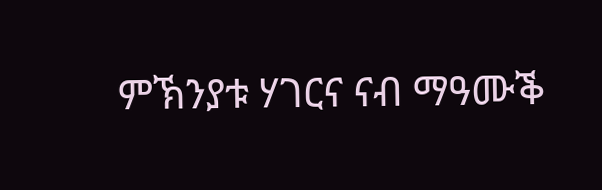ምኽንያቱ ሃገርና ናብ ማዓሙቕ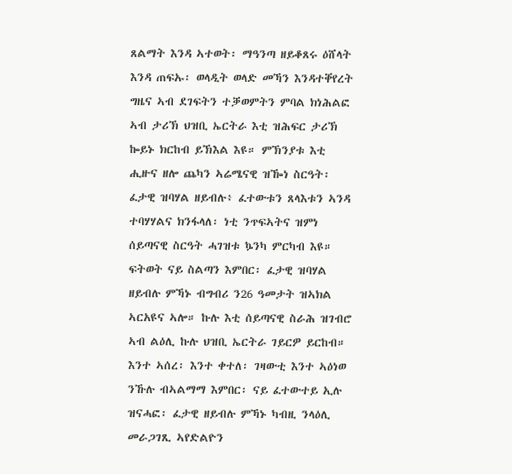ጸልማት እንዳ ኣተወት፡ ማዓንጣ ዘይቆጸሩ ዕሸላት እንዳ ጠፍኡ፡ ወላዲት ወላድ መኻን እንዳተቐየረት ግዜና ኣብ ደገፍትን ተቓወምትን ምባል ክነሕልፎ ኣብ ታሪኽ ህዝቢ ኤርትራ እቲ ዝሕፍር ታሪኽ ኰይኑ ክርከብ ይኽእል እዩ። ምኽንያቱ እቲ ሒዙና ዘሎ ጨካን ኣሬሜናዊ ዝዀነ ስርዓት፡ ፈታዊ ዝባሃል ዘይብሉ፥ ፈተውቱን ጸላእቱን ኣንዳ ተባሃሃልና ክንፋላለ፡ ነቲ ንጥፍኣትና ዝምነ ሰይጣናዊ ስርዓት ሓገዝቱ ኴንካ ምርካብ እዩ። ፍትወት ናይ ስልጣን እምበር፡ ፈታዊ ዝባሃል ዘይብሉ ምኻኑ ብግብሪ ን26 ዓመታት ዝኣክል ኣርአዩና ኣሎ። ኩሉ እቲ ሰይጣናዊ ስራሕ ዝገብሮ ኣብ ልዕሊ ኩሉ ህዝቢ ኤርትራ ገይርዎ ይርከብ። እንተ ኣሰረ፡ እንተ ቀተለ፡ ገዛውቲ እንተ ኣዕነወ ንኹሉ ብኣልማማ እምበር፡ ናይ ፈተውተይ ኢሉ ዝናሓፎ፡ ፈታዊ ዘይብሉ ምኻኑ ካብዚ ንላዕሊ መራጋገጺ ኣየድልዮን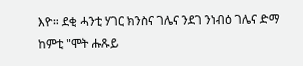እዮ። ደቂ ሓንቲ ሃገር ክንስና ገሌና ንደገ ንነብዕ ገሌና ድማ ከምቲ "ሞት ሑጹይ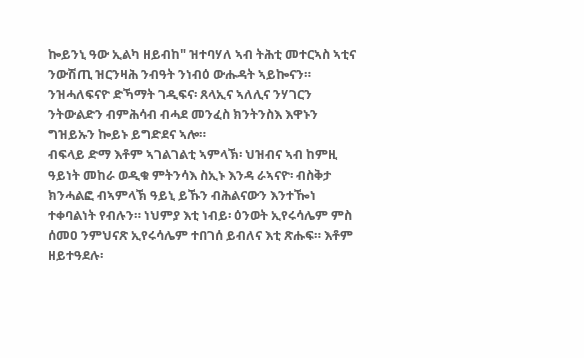ኰይንኒ ዓው ኢልካ ዘይብከ" ዝተባሃለ ኣብ ትሕቲ መተርኣስ ኣቲና ንውሽጢ ዝርንዛሕ ንብዓት ንነብዕ ውሑዳት ኣይኰናን። ንዝሓለፍናዮ ድኻማት ገዲፍና፡ ጸላኢና ኣለሊና ንሃገርን ንትውልድን ብምሕሳብ ብሓደ መንፈስ ክንትንስእ እዋኑን ግዝይኡን ኰይኑ ይግድደና ኣሎ።
ብፍላይ ድማ እቶም ኣገልገልቲ ኣምላኽ፡ ህዝብና ኣብ ከምዚ ዓይነት መከራ ወዲቁ ምትንሳእ ስኢኑ እንዳ ራኣናዮ፡ ብስቅታ ክንሓልፎ ብኣምላኽ ዓይኒ ይኹን ብሕልናውን እንተዀነ ተቀባልነት የብሉን። ነህምያ እቲ ነብይ፡ ዕንወት ኢየሩሳሌም ምስ ሰመዐ ንምህናጽ ኢየሩሳሌም ተበገሰ ይብለና እቲ ጽሑፍ። እቶም ዘይተዓደሉ፡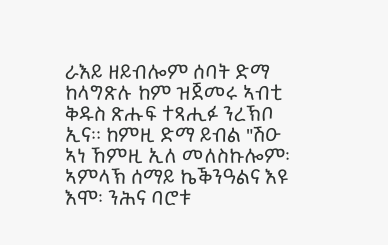ራእይ ዘይብሎም ሰባት ድማ ከላግጽሉ ከም ዝጀመሩ ኣብቲ ቅዱስ ጽሑፍ ተጻሒፉ ንረኽቦ ኢና። ከምዚ ድማ ይብል "ሽዑ ኣነ ኸምዚ ኢለ መለስኩሎም፡ ኣምላኽ ሰማይ ኬቕንዓልና እዩ እሞ፡ ንሕና ባሮቱ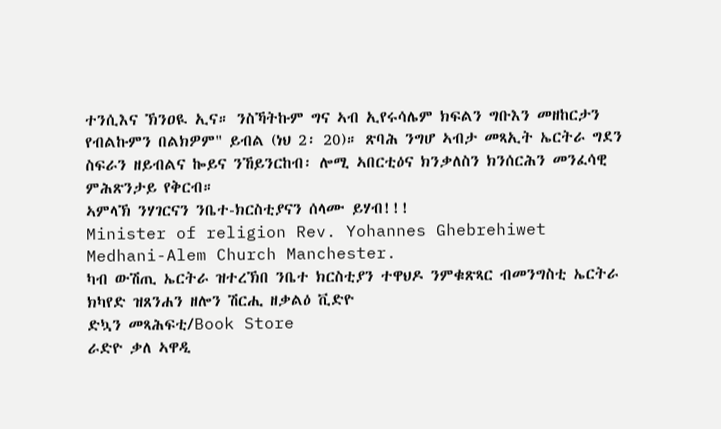ተንሲእና ኽንዐዪ ኢና። ንስኻትኩም ግና ኣብ ኢየሩሳሌም ክፍልን ግቡእን መዘከርታን የብልኩምን በልክዎም" ይብል (ነህ 2፡ 20)። ጽባሕ ንግሆ ኣብታ መጻኢት ኤርትራ ግደን ስፍራን ዘይብልና ኰይና ንኸይንርከብ፡ ሎሚ ኣበርቲዕና ክንቃለስን ክንሰርሕን መንፈሳዊ ምሕጽንታይ የቅርብ።
ኣምላኽ ንሃገርናን ንቤተ-ክርስቲያናን ሰላሙ ይሃብ!!!
Minister of religion Rev. Yohannes Ghebrehiwet
Medhani-Alem Church Manchester.
ካብ ውሽጢ ኤርትራ ዝተረኽበ ንቤተ ክርስቲያን ተዋህዶ ንምቁጽጻር ብመንግስቲ ኤርትራ ክካየድ ዝጸንሐን ዘሎን ሽርሒ ዘቃልዕ ቪድዮ
ድኳን መጻሕፍቲ/Book Store
ራድዮ ቃለ ኣዋዲ